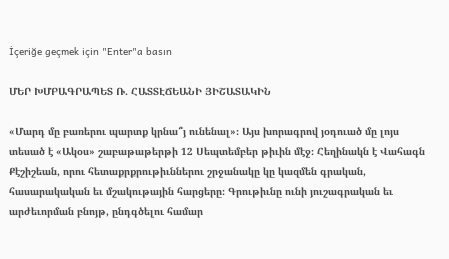İçeriğe geçmek için "Enter"a basın

ՄԵՐ ԽՄԲԱԳՐԱՊԵՏ Ռ. ՀԱՏՏԷՃԵԱՆԻ ՅԻՇԱՏԱԿԻՆ

«Մարդ մը բառերու պարտք կրնա՞յ ունենալ»։ Այս խորագրով յօդուած մը լոյս տեսած է «Ակօս» շաբաթաթերթի 12 Սեպտեմբեր թիւին մէջ։ Հեղինակն է Վահագն Քէշիշեան, որու հետաքրքրութիւններու շրջանակը կը կազմեն գրական, հասարակական եւ մշակութային հարցերը։ Գրութիւնը ունի յուշագրական եւ արժեւորման բնոյթ, ընդգծելու համար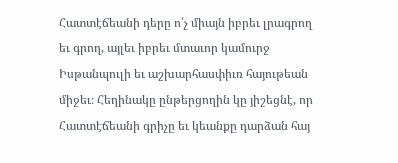Հատտէճեանի դերը ո՛չ միայն իբրեւ լրագրող եւ գրող, այլեւ իբրեւ մտաւոր կամուրջ Իսթանպուլի եւ աշխարհասփիւռ հայութեան միջեւ։ Հեղինակը ընթերցողին կը յիշեցնէ, որ Հատտէճեանի գրիչը եւ կեանքը դարձան հայ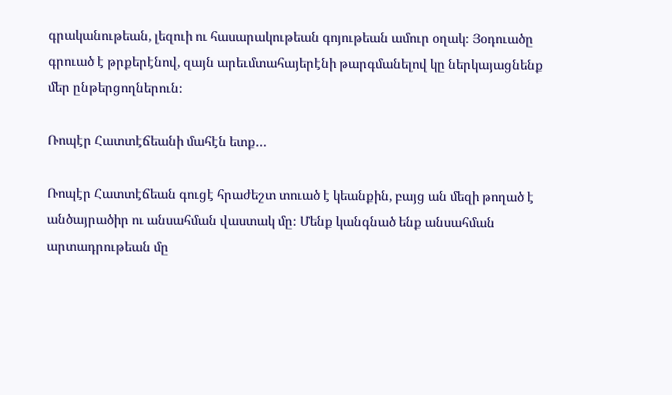գրականութեան, լեզուի ու հասարակութեան գոյութեան ամուր օղակ։ Յօդուածը գրուած է թրքերէնով, զայն արեւմտահայերէնի թարգմանելով կը ներկայացնենք մեր ընթերցողներուն։

Ռոպէր Հատտէճեանի մահէն ետք…

Ռոպէր Հատտէճեան գուցէ հրաժեշտ տուած է կեանքին, բայց ան մեզի թողած է անծայրածիր ու անսահման վաստակ մը։ Մենք կանգնած ենք անսահման արտադրութեան մը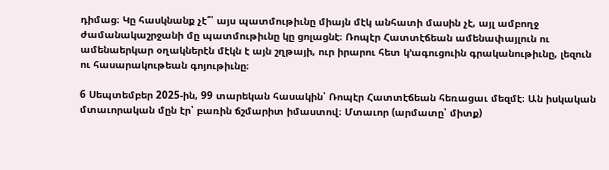դիմաց։ Կը հասկնանք չէ՞՝ այս պատմութիւնը միայն մէկ անհատի մասին չէ, այլ ամբողջ ժամանակաշրջանի մը պատմութիւնը կը ցոլացնէ։ Ռոպէր Հատտէճեան ամենափայլուն ու ամենաերկար օղակներէն մէկն է այն շղթայի, ուր իրարու հետ կ’ագուցուին գրականութիւնը, լեզուն ու հասարակութեան գոյութիւնը։

6 Սեպտեմբեր 2025-ին, 99 տարեկան հասակին՝ Ռոպէր Հատտէճեան հեռացաւ մեզմէ։ Ան իսկական մտաւորական մըն էր՝ բառին ճշմարիտ իմաստով։ Մտաւոր (արմատը՝ միտք)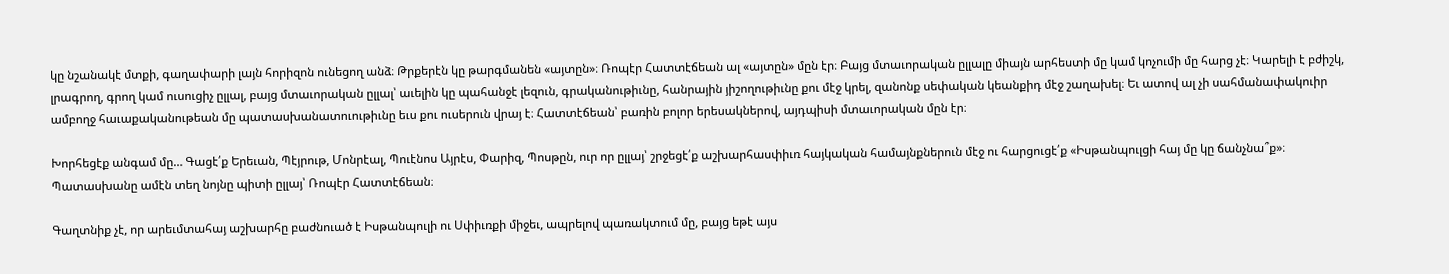կը նշանակէ մտքի, գաղափարի լայն հորիզոն ունեցող անձ։ Թրքերէն կը թարգմանեն «այտըն»։ Ռոպէր Հատտէճեան ալ «այտըն» մըն էր։ Բայց մտաւորական ըլլալը միայն արհեստի մը կամ կոչումի մը հարց չէ։ Կարելի է բժիշկ, լրագրող, գրող կամ ուսուցիչ ըլլալ, բայց մտաւորական ըլլալ՝ աւելին կը պահանջէ լեզուն, գրականութիւնը, հանրային յիշողութիւնը քու մէջ կրել, զանոնք սեփական կեանքիդ մէջ շաղախել։ Եւ ատով ալ չի սահմանափակուիր ամբողջ հաւաքականութեան մը պատասխանատուութիւնը եւս քու ուսերուն վրայ է։ Հատտէճեան՝ բառին բոլոր երեսակներով, այդպիսի մտաւորական մըն էր։

Խորհեցէք անգամ մը… Գացէ՛ք Երեւան, Պէյրութ, Մոնրէալ, Պուէնոս Այրէս, Փարիզ, Պոսթըն, ուր որ ըլլայ՝ շրջեցէ՛ք աշխարհասփիւռ հայկական համայնքներուն մէջ ու հարցուցէ՛ք «Իսթանպուլցի հայ մը կը ճանչնա՞ք»։ Պատասխանը ամէն տեղ նոյնը պիտի ըլլայ՝ Ռոպէր Հատտէճեան։

Գաղտնիք չէ, որ արեւմտահայ աշխարհը բաժնուած է Իսթանպուլի ու Սփիւռքի միջեւ, ապրելով պառակտում մը, բայց եթէ այս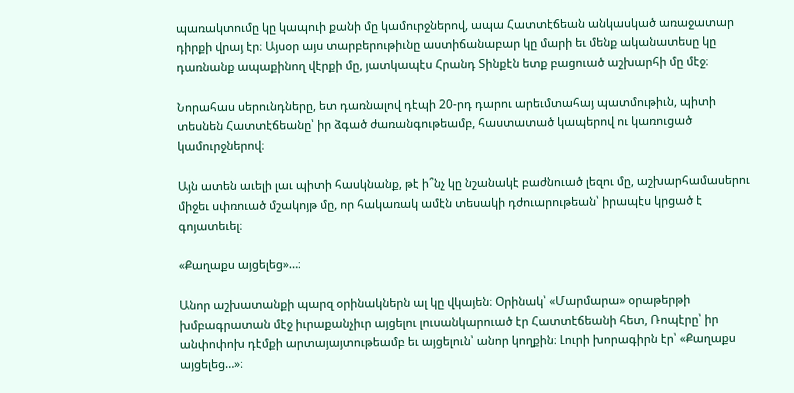պառակտումը կը կապուի քանի մը կամուրջներով, ապա Հատտէճեան անկասկած առաջատար դիրքի վրայ էր։ Այսօր այս տարբերութիւնը աստիճանաբար կը մարի եւ մենք ականատեսը կը դառնանք ապաքինող վէրքի մը, յատկապէս Հրանդ Տինքէն ետք բացուած աշխարհի մը մէջ։

Նորահաս սերունդները, ետ դառնալով դէպի 20-րդ դարու արեւմտահայ պատմութիւն, պիտի տեսնեն Հատտէճեանը՝ իր ձգած ժառանգութեամբ, հաստատած կապերով ու կառուցած կամուրջներով։

Այն ատեն աւելի լաւ պիտի հասկնանք, թէ ի՞նչ կը նշանակէ բաժնուած լեզու մը, աշխարհամասերու միջեւ սփռուած մշակոյթ մը, որ հակառակ ամէն տեսակի դժուարութեան՝ իրապէս կրցած է գոյատեւել։

«Քաղաքս այցելեց»…։

Անոր աշխատանքի պարզ օրինակներն ալ կը վկայեն։ Օրինակ՝ «Մարմարա» օրաթերթի խմբագրատան մէջ իւրաքանչիւր այցելու լուսանկարուած էր Հատտէճեանի հետ, Ռոպէրը՝ իր անփոփոխ դէմքի արտայայտութեամբ եւ այցելուն՝ անոր կողքին։ Լուրի խորագիրն էր՝ «Քաղաքս այցելեց…»։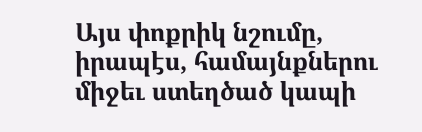Այս փոքրիկ նշումը, իրապէս, համայնքներու միջեւ ստեղծած կապի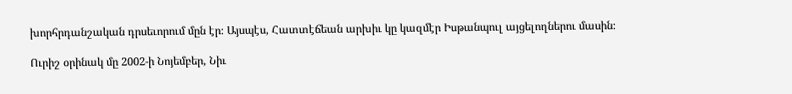խորհրդանշական դրսեւորում մըն էր։ Այսպէս, Հատտէճեան արխիւ կը կազմէր Իսթանպուլ այցելողներու մասին։

Ուրիշ օրինակ մը 2002-ի Նոյեմբեր, Նիւ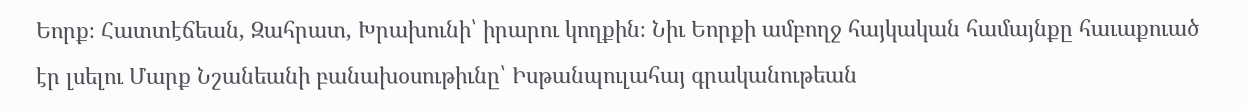Եորք։ Հատտէճեան, Զահրատ, Խրախունի՝ իրարու կողքին։ Նիւ Եորքի ամբողջ հայկական համայնքը հաւաքուած էր լսելու Մարք Նշանեանի բանախօսութիւնը՝ Իսթանպուլահայ գրականութեան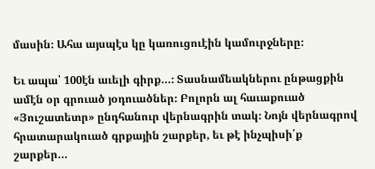մասին։ Ահա այսպէս կը կառուցուէին կամուրջները։

Եւ ապա՝ 100էն աւելի գիրք…։ Տասնամեակներու ընթացքին ամէն օր գրուած յօդուածներ։ Բոլորն ալ հաւաքուած «Յուշատետր» ընդհանուր վերնագրին տակ։ Նոյն վերնագրով հրատարակուած գրքային շարքեր, եւ թէ ինչպիսի՛ք շարքեր…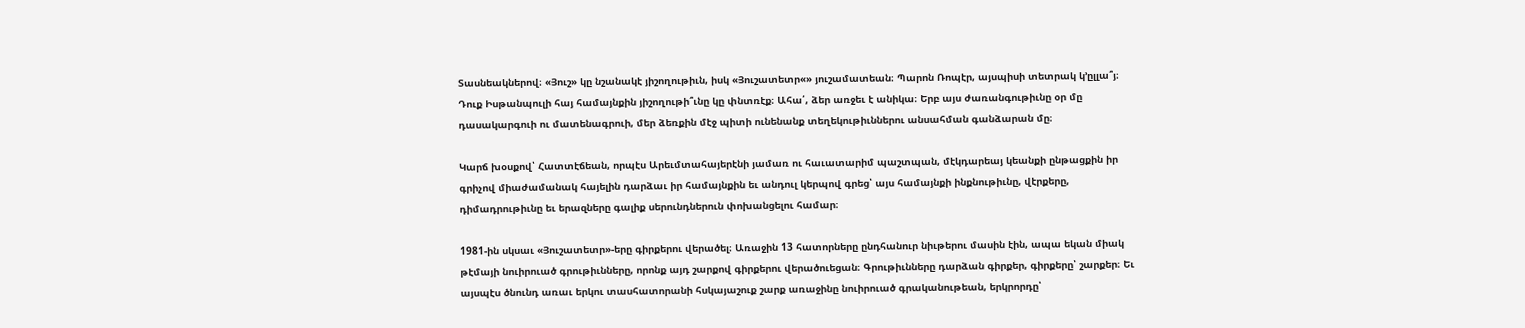Տասնեակներով։ «Յուշ» կը նշանակէ յիշողութիւն, իսկ «Յուշատետր«» յուշամատեան։ Պարոն Ռոպէր, այսպիսի տետրակ կ’ըլլա՞յ։ Դուք Իսթանպուլի հայ համայնքին յիշողութի՞ւնը կը փնտռէք։ Ահա՛, ձեր առջեւ է անիկա։ Երբ այս ժառանգութիւնը օր մը դասակարգուի ու մատենագրուի, մեր ձեռքին մէջ պիտի ունենանք տեղեկութիւններու անսահման գանձարան մը։

Կարճ խօսքով՝ Հատտէճեան, որպէս Արեւմտահայերէնի յամառ ու հաւատարիմ պաշտպան, մէկդարեայ կեանքի ընթացքին իր գրիչով միաժամանակ հայելին դարձաւ իր համայնքին եւ անդուլ կերպով գրեց՝ այս համայնքի ինքնութիւնը, վէրքերը, դիմադրութիւնը եւ երազները գալիք սերունդներուն փոխանցելու համար։

1981-ին սկսաւ «Յուշատետր»-երը գիրքերու վերածել։ Առաջին 13 հատորները ընդհանուր նիւթերու մասին էին, ապա եկան միակ թէմայի նուիրուած գրութիւնները, որոնք այդ շարքով գիրքերու վերածուեցան։ Գրութիւնները դարձան գիրքեր, գիրքերը՝ շարքեր։ Եւ այսպէս ծնունդ առաւ երկու տասհատորանի հսկայաշուք շարք առաջինը նուիրուած գրականութեան, երկրորդը՝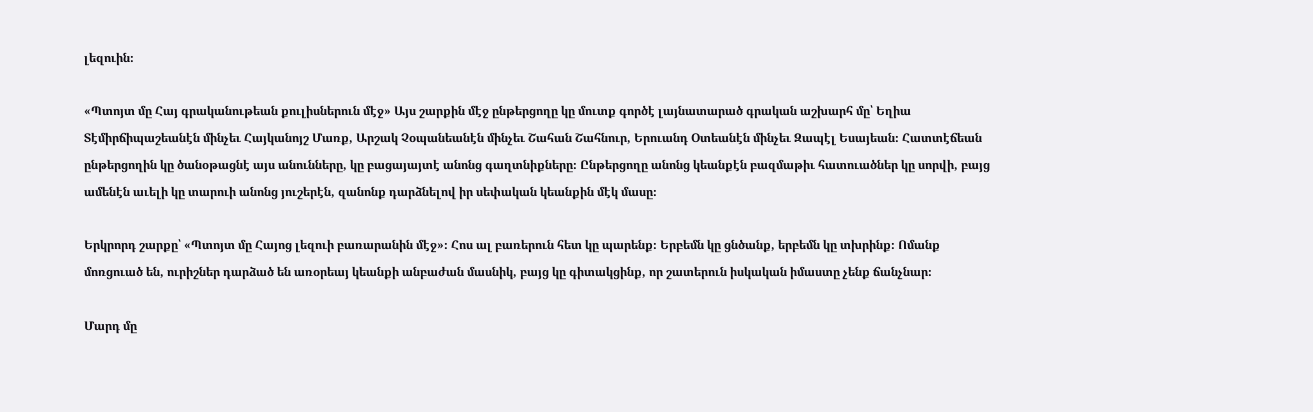լեզուին։

«Պտոյտ մը Հայ գրականութեան քուլիսներուն մէջ» Այս շարքին մէջ ընթերցողը կը մուտք գործէ լայնատարած գրական աշխարհ մը՝ Եղիա Տէմիրճիպաշեանէն մինչեւ Հայկանոյշ Մառք, Արշակ Չօպանեանէն մինչեւ Շահան Շահնուր, Երուանդ Օտեանէն մինչեւ Զապէլ Եսայեան։ Հատտէճեան ընթերցողին կը ծանօթացնէ այս անունները, կը բացայայտէ անոնց գաղտնիքները։ Ընթերցողը անոնց կեանքէն բազմաթիւ հատուածներ կը սորվի, բայց ամենէն աւելի կը տարուի անոնց յուշերէն, զանոնք դարձնելով իր սեփական կեանքին մէկ մասը։

Երկրորդ շարքը՝ «Պտոյտ մը Հայոց լեզուի բառարանին մէջ»։ Հոս ալ բառերուն հետ կը պարենք։ Երբեմն կը ցնծանք, երբեմն կը տխրինք։ Ոմանք մոռցուած են, ուրիշներ դարձած են առօրեայ կեանքի անբաժան մասնիկ, բայց կը գիտակցինք, որ շատերուն իսկական իմաստը չենք ճանչնար։

Մարդ մը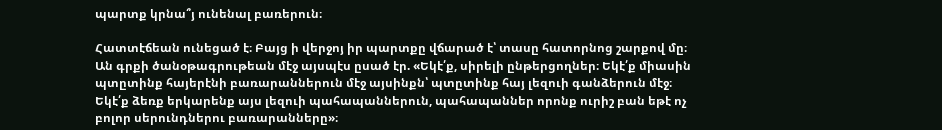պարտք կրնա՞յ ունենալ բառերուն։

Հատտէճեան ունեցած է։ Բայց ի վերջոյ իր պարտքը վճարած է՝ տասը հատորնոց շարքով մը։ Ան գրքի ծանօթագրութեան մէջ այսպէս ըսած էր. «Եկէ՛ք, սիրելի ընթերցողներ։ Եկէ՛ք միասին պտըտինք հայերէնի բառարաններուն մէջ այսինքն՝ պտըտինք հայ լեզուի գանձերուն մէջ։ Եկէ՛ք ձեռք երկարենք այս լեզուի պահապաններուն, պահապաններ որոնք ուրիշ բան եթէ ոչ բոլոր սերունդներու բառարանները»։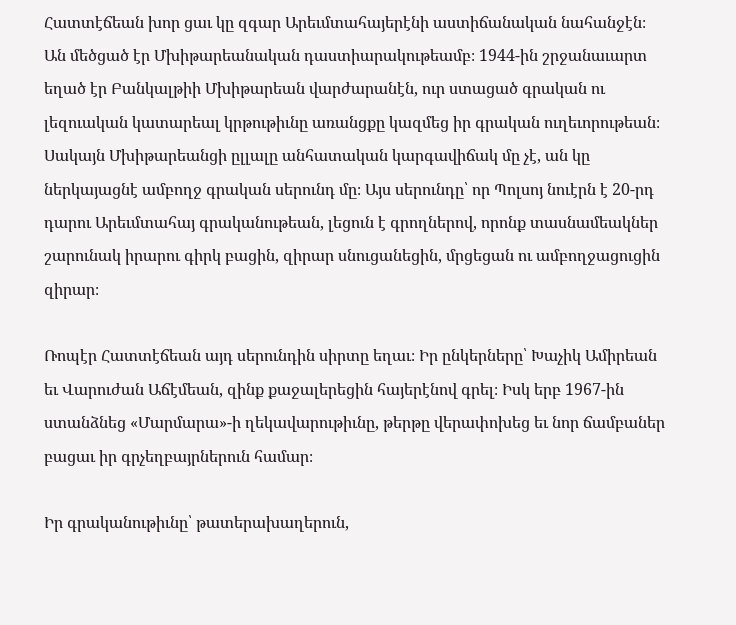Հատտէճեան խոր ցաւ կը զգար Արեւմտահայերէնի աստիճանական նահանջէն։ Ան մեծցած էր Մխիթարեանական դաստիարակութեամբ։ 1944-ին շրջանաւարտ եղած էր Բանկալթիի Մխիթարեան վարժարանէն, ուր ստացած գրական ու լեզուական կատարեալ կրթութիւնը առանցքը կազմեց իր գրական ուղեւորութեան։ Սակայն Մխիթարեանցի ըլլալը անհատական կարգավիճակ մը չէ, ան կը ներկայացնէ ամբողջ գրական սերունդ մը։ Այս սերունդը՝ որ Պոլսոյ նուէրն է 20-րդ դարու Արեւմտահայ գրականութեան, լեցուն է գրողներով, որոնք տասնամեակներ շարունակ իրարու գիրկ բացին, զիրար սնուցանեցին, մրցեցան ու ամբողջացուցին զիրար։

Ռոպէր Հատտէճեան այդ սերունդին սիրտը եղաւ։ Իր ընկերները՝ Խաչիկ Ամիրեան եւ Վարուժան Աճէմեան, զինք քաջալերեցին հայերէնով գրել։ Իսկ երբ 1967-ին ստանձնեց «Մարմարա»-ի ղեկավարութիւնը, թերթը վերափոխեց եւ նոր ճամբաներ բացաւ իր գրչեղբայրներուն համար։

Իր գրականութիւնը՝ թատերախաղերուն,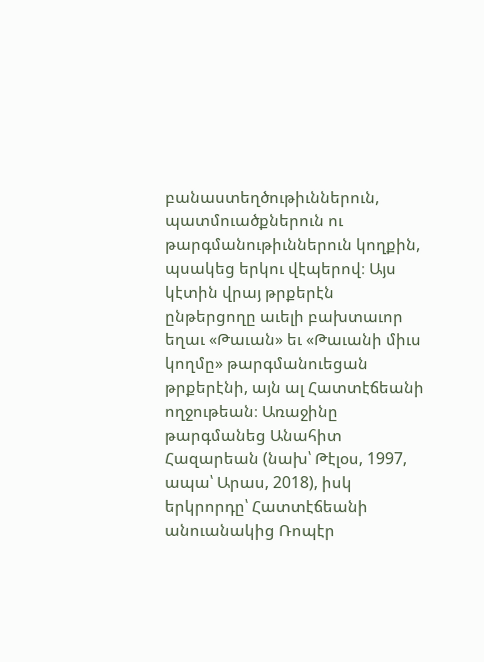բանաստեղծութիւններուն, պատմուածքներուն ու թարգմանութիւններուն կողքին, պսակեց երկու վէպերով։ Այս կէտին վրայ թրքերէն ընթերցողը աւելի բախտաւոր եղաւ «Թաւան» եւ «Թաւանի միւս կողմը» թարգմանուեցան թրքերէնի, այն ալ Հատտէճեանի ողջութեան։ Առաջինը թարգմանեց Անահիտ Հազարեան (նախ՝ Թէլօս, 1997, ապա՝ Արաս, 2018), իսկ երկրորդը՝ Հատտէճեանի անուանակից Ռոպէր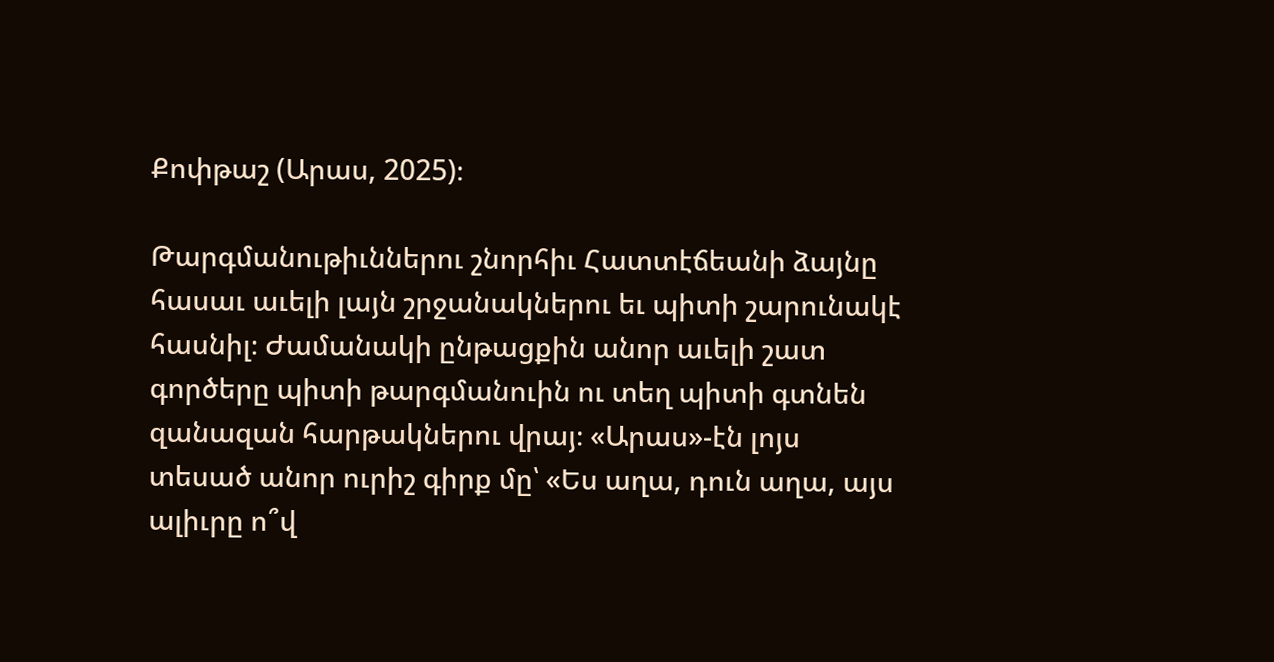Քոփթաշ (Արաս, 2025)։

Թարգմանութիւններու շնորհիւ Հատտէճեանի ձայնը հասաւ աւելի լայն շրջանակներու եւ պիտի շարունակէ հասնիլ։ Ժամանակի ընթացքին անոր աւելի շատ գործերը պիտի թարգմանուին ու տեղ պիտի գտնեն զանազան հարթակներու վրայ։ «Արաս»-էն լոյս տեսած անոր ուրիշ գիրք մը՝ «Ես աղա, դուն աղա, այս ալիւրը ո՞վ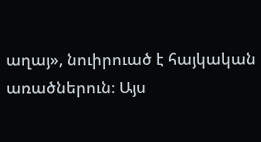աղայ», նուիրուած է հայկական առածներուն։ Այս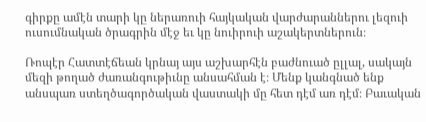գիրքը ամէն տարի կը ներառուի հայկական վարժարաններու լեզուի ուսումնական ծրագրին մէջ եւ կը նուիրուի աշակերտներուն։

Ռոպէր Հատտէճեան կրնայ այս աշխարհէն բաժնուած ըլլալ, սակայն մեզի թողած ժառանգութիւնը անսահման է։ Մենք կանգնած ենք անսպառ ստեղծագործական վաստակի մը հետ դէմ առ դէմ։ Բաւական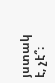յստակ է, չէ՞։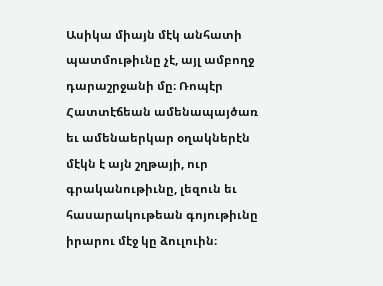Ասիկա միայն մէկ անհատի պատմութիւնը չէ, այլ ամբողջ դարաշրջանի մը։ Ռոպէր Հատտէճեան ամենապայծառ եւ ամենաերկար օղակներէն մէկն է այն շղթայի, ուր գրականութիւնը, լեզուն եւ հասարակութեան գոյութիւնը իրարու մէջ կը ձուլուին։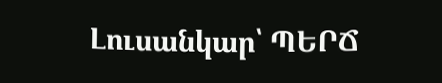Լուսանկար՝ ՊԵՐՃ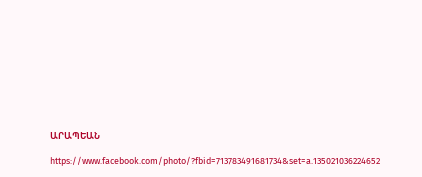ԱՐԱՊԵԱՆ

https://www.facebook.com/photo/?fbid=713783491681734&set=a.135021036224652